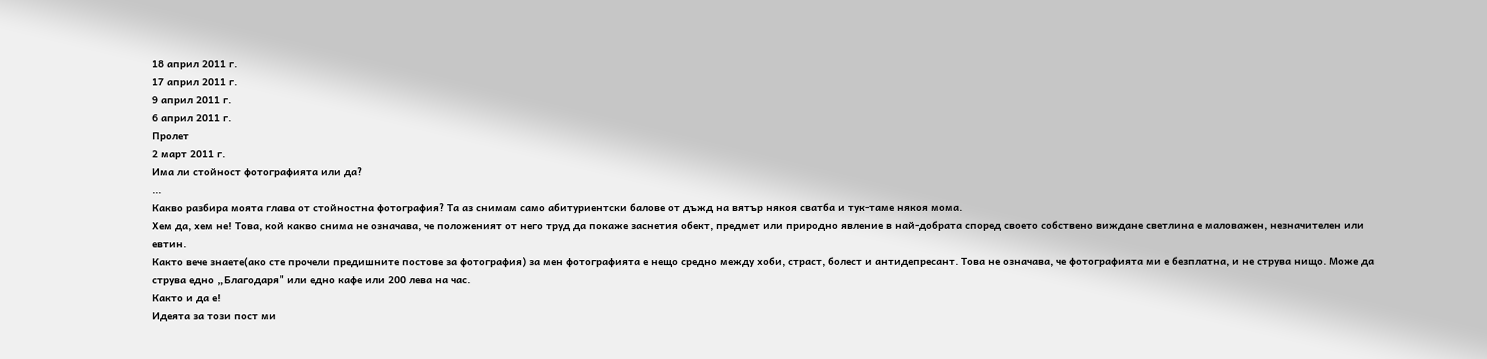18 април 2011 г.
17 април 2011 г.
9 април 2011 г.
6 април 2011 г.
Пролет
2 март 2011 г.
Има ли стойност фотографията или да?
...
Какво разбира моята глава от стойностна фотография? Та аз снимам само абитуриентски балове от дъжд на вятър някоя сватба и тук-таме някоя мома.
Хем да, хем не! Това, кой какво снима не означава, че положеният от него труд да покаже заснетия обект, предмет или природно явление в най-добрата според своето собствено виждане светлина е маловажен, незначителен или евтин.
Както вече знаете(ако сте прочели предишните постове за фотография) за мен фотографията е нещо средно между хоби, страст, болест и антидепресант. Това не означава, че фотографията ми е безплатна, и не струва нищо. Може да струва едно „Благодаря" или едно кафе или 200 лева на час.
Както и да е!
Идеята за този пост ми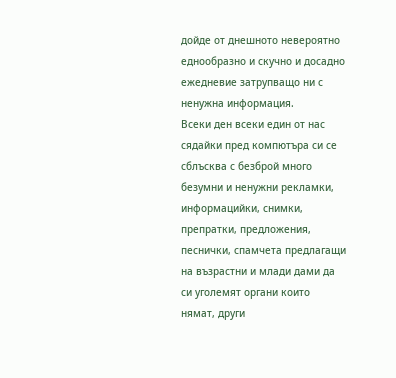дойде от днешното невероятно еднообразно и скучно и досадно ежедневие затрупващо ни с ненужна информация.
Всеки ден всеки един от нас сядайки пред компютъра си се сблъсква с безброй много безумни и ненужни рекламки, информацийки, снимки, препратки, предложения, песнички, спамчета предлагащи на възрастни и млади дами да си уголемят органи които нямат, други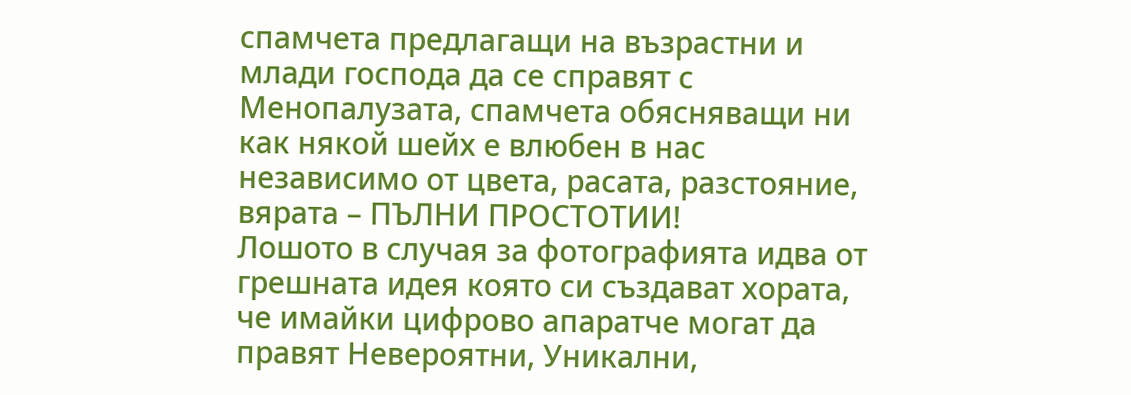спамчета предлагащи на възрастни и млади господа да се справят с Менопалузата, спамчета обясняващи ни как някой шейх е влюбен в нас независимо от цвета, расата, разстояние, вярата – ПЪЛНИ ПРОСТОТИИ!
Лошото в случая за фотографията идва от грешната идея която си създават хората, че имайки цифрово апаратче могат да правят Невероятни, Уникални,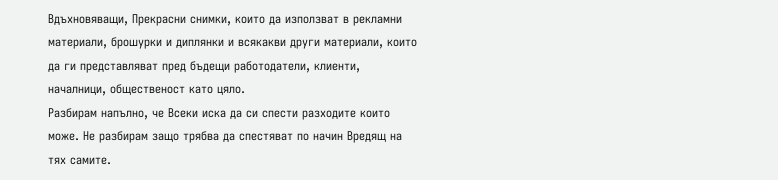Вдъхновяващи, Прекрасни снимки, които да използват в рекламни материали, брошурки и диплянки и всякакви други материали, които да ги представляват пред бъдещи работодатели, клиенти, началници, общественост като цяло.
Разбирам напълно, че Всеки иска да си спести разходите които може. Не разбирам защо трябва да спестяват по начин Вредящ на тях самите.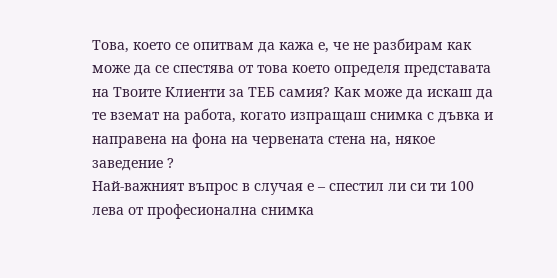Това, което се опитвам да кажа е, че не разбирам как може да се спестява от това което определя представата на Твоите Клиенти за ТЕБ самия? Как може да искаш да те вземат на работа, когато изпращаш снимка с дъвка и направена на фона на червената стена на, някое заведение ?
Най-важният въпрос в случая е – спестил ли си ти 100 лева от професионална снимка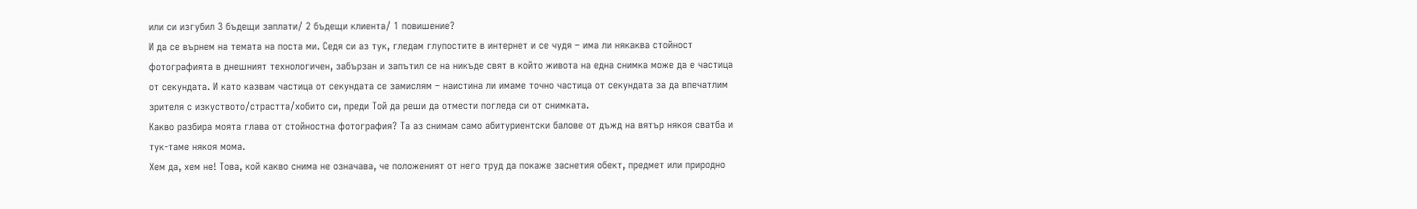или си изгубил 3 бъдещи заплати/ 2 бъдещи клиента/ 1 повишение?
И да се върнем на темата на поста ми. Седя си аз тук, гледам глупостите в интернет и се чудя – има ли някаква стойност фотографията в днешният технологичен, забързан и запътил се на никъде свят в който живота на една снимка може да е частица от секундата. И като казвам частица от секундата се замислям – наистина ли имаме точно частица от секундата за да впечатлим зрителя с изкуството/страстта/хобито си, преди Той да реши да отмести погледа си от снимката.
Какво разбира моята глава от стойностна фотография? Та аз снимам само абитуриентски балове от дъжд на вятър някоя сватба и тук-таме някоя мома.
Хем да, хем не! Това, кой какво снима не означава, че положеният от него труд да покаже заснетия обект, предмет или природно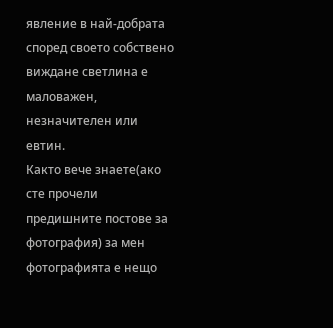явление в най-добрата според своето собствено виждане светлина е маловажен, незначителен или евтин.
Както вече знаете(ако сте прочели предишните постове за фотография) за мен фотографията е нещо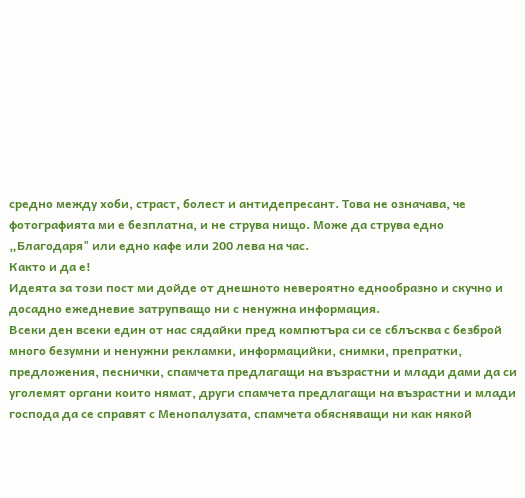средно между хоби, страст, болест и антидепресант. Това не означава, че фотографията ми е безплатна, и не струва нищо. Може да струва едно „Благодаря" или едно кафе или 200 лева на час.
Както и да е!
Идеята за този пост ми дойде от днешното невероятно еднообразно и скучно и досадно ежедневие затрупващо ни с ненужна информация.
Всеки ден всеки един от нас сядайки пред компютъра си се сблъсква с безброй много безумни и ненужни рекламки, информацийки, снимки, препратки, предложения, песнички, спамчета предлагащи на възрастни и млади дами да си уголемят органи които нямат, други спамчета предлагащи на възрастни и млади господа да се справят с Менопалузата, спамчета обясняващи ни как някой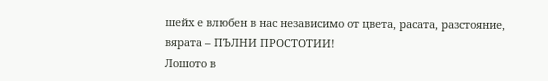шейх е влюбен в нас независимо от цвета, расата, разстояние, вярата – ПЪЛНИ ПРОСТОТИИ!
Лошото в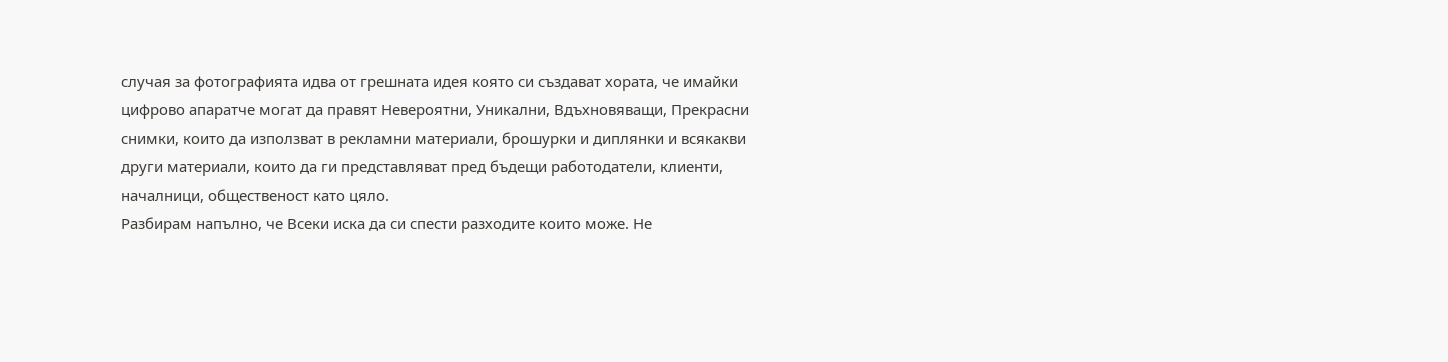случая за фотографията идва от грешната идея която си създават хората, че имайки цифрово апаратче могат да правят Невероятни, Уникални, Вдъхновяващи, Прекрасни снимки, които да използват в рекламни материали, брошурки и диплянки и всякакви други материали, които да ги представляват пред бъдещи работодатели, клиенти, началници, общественост като цяло.
Разбирам напълно, че Всеки иска да си спести разходите които може. Не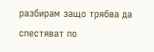разбирам защо трябва да спестяват по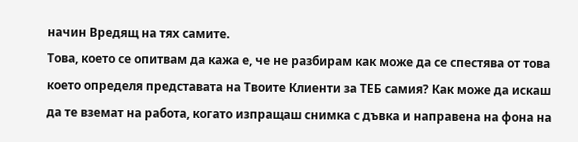начин Вредящ на тях самите.
Това, което се опитвам да кажа е, че не разбирам как може да се спестява от това което определя представата на Твоите Клиенти за ТЕБ самия? Как може да искаш да те вземат на работа, когато изпращаш снимка с дъвка и направена на фона на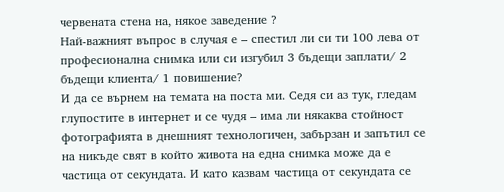червената стена на, някое заведение ?
Най-важният въпрос в случая е – спестил ли си ти 100 лева от професионална снимка или си изгубил 3 бъдещи заплати/ 2 бъдещи клиента/ 1 повишение?
И да се върнем на темата на поста ми. Седя си аз тук, гледам глупостите в интернет и се чудя – има ли някаква стойност фотографията в днешният технологичен, забързан и запътил се на никъде свят в който живота на една снимка може да е частица от секундата. И като казвам частица от секундата се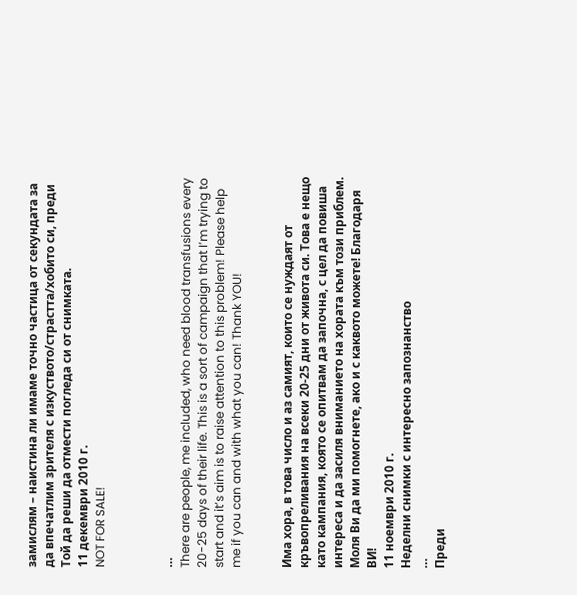замислям – наистина ли имаме точно частица от секундата за да впечатлим зрителя с изкуството/страстта/хобито си, преди Той да реши да отмести погледа си от снимката.
11 декември 2010 г.
NOT FOR SALE!



…
There are people, me included, who need blood transfusions every 20-25 days of their life. This is a sort of campaign that I’m trying to start and it’s aim is to raise attention to this problem! Please help me if you can and with what you can! Thank YOU!


Има хора, в това число и аз самият, които се нуждаят от кръвопреливания на всеки 20-25 дни от живота си. Това е нещо като кампания, която се опитвам да започна, с цел да повиша интереса и да засиля вниманието на хората към този приблем. Моля Ви да ми помогнете, ако и с каквото можете! Благодаря ВИ!
11 ноември 2010 г.
Неделни снимки с интересно запознанство
…
Преди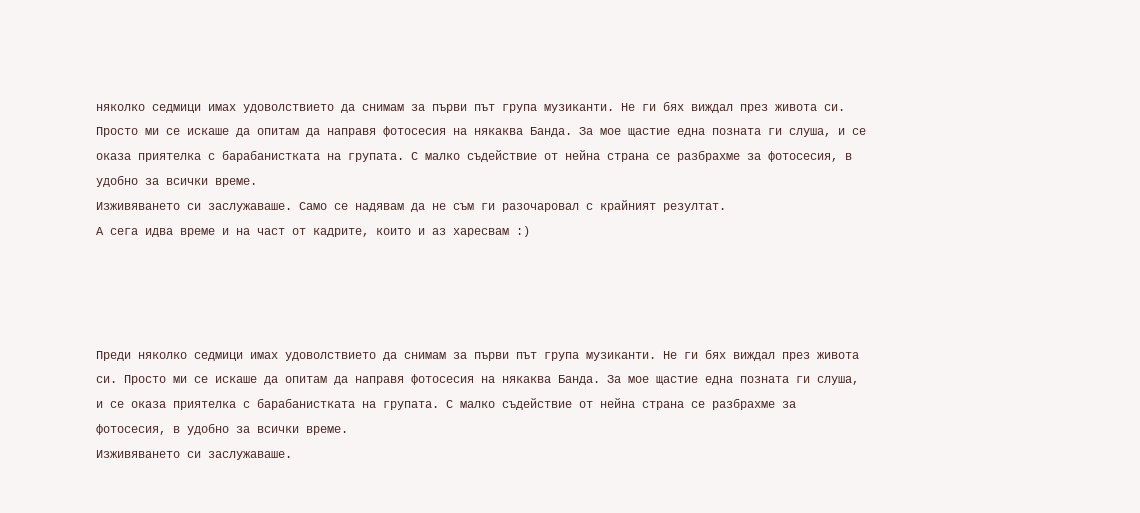няколко седмици имах удоволствието да снимам за първи път група музиканти. Не ги бях виждал през живота си. Просто ми се искаше да опитам да направя фотосесия на някаква Банда. За мое щастие една позната ги слуша, и се оказа приятелка с барабанистката на групата. С малко съдействие от нейна страна се разбрахме за фотосесия, в удобно за всички време.
Изживяването си заслужаваше. Само се надявам да не съм ги разочаровал с крайният резултат.
А сега идва време и на част от кадрите, които и аз харесвам :)




Преди няколко седмици имах удоволствието да снимам за първи път група музиканти. Не ги бях виждал през живота си. Просто ми се искаше да опитам да направя фотосесия на някаква Банда. За мое щастие една позната ги слуша, и се оказа приятелка с барабанистката на групата. С малко съдействие от нейна страна се разбрахме за фотосесия, в удобно за всички време.
Изживяването си заслужаваше.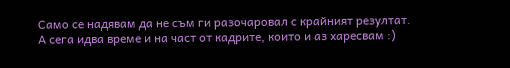Само се надявам да не съм ги разочаровал с крайният резултат.
А сега идва време и на част от кадрите, които и аз харесвам :)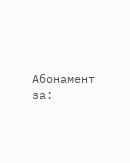Абонамент за: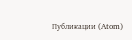Публикации (Atom)